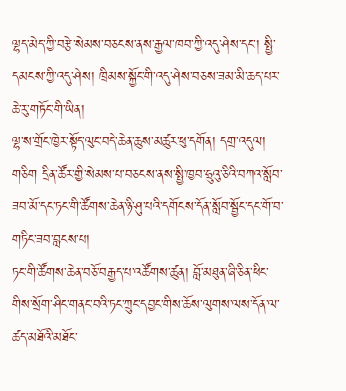ལྷད་མེད་ཀྱི་བརྩེ་སེམས་བཅངས་ནས་རྒྱལ་ཁབ་ཀྱི་འདུ་ཤེས་དང་། སྤྱི་དམངས་ཀྱི་འདུ་ཤེས། ཁྲིམས་སྐྱོང་གི་འདུ་ཤེས་བཅས་ཟམ་མི་ཆད་པར་ཆེ་རུ་གཏོང་གི་ཡིན།
ལྷ་ས་གྲོང་ཁྱེར་སྟོད་ལུང་བདེ་ཆེན་ཆུས་མཚུར་ཕུ་དགོན། དགྲ་འདུལ།
གཅིག དྲིན་ཚོར་གྱི་སེམས་པ་བཅངས་ནས་སྤྱི་ཁྱབ་ཧྲུའུ་ཅིའི་བཀའ་སློབ་ཟབ་མོ་དང་ཏང་གི་ཚོགས་ཆེན་ཉི་ཤུ་པའི་དགོངས་དོན་སློབ་སྦྱོང་དང་གོ་བ་གཏིང་ཟབ་བླངས་པ།
ཏང་གི་ཚོགས་ཆེན་བཅོ་བརྒྱད་པ་འཚོགས་ཚུན། བློ་མཐུན་ཞི་ཅིན་ཕིང་གིས་སྲོག་ཤིང་གནང་བའི་ཏང་ཀྲུང་དབྱང་གིས་ཆོས་ལུགས་ལས་དོན་ལ་ཚད་མཐོའི་མཐོང་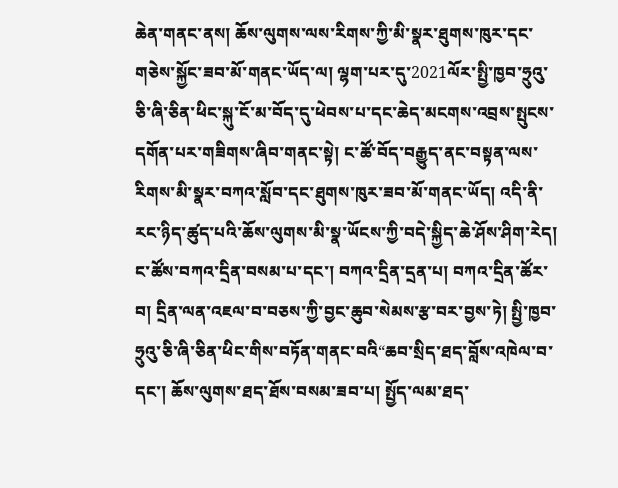ཆེན་གནང་ནས། ཆོས་ལུགས་ལས་རིགས་ཀྱི་མི་སྣར་ཐུགས་ཁུར་དང་གཅེས་སྐྱོང་ཟབ་མོ་གནང་ཡོད་ལ། ལྷག་པར་དུ་2021ལོར་སྤྱི་ཁྱབ་ཧྲུའུ་ཅི་ཞི་ཅིན་ཕིང་སྐུ་ངོ་མ་བོད་དུ་ཕེབས་པ་དང་ཆེད་མངགས་འབྲས་སྤུངས་དགོན་པར་གཟིགས་ཞིབ་གནང་སྟེ། ང་ཚོ་བོད་བརྒྱུད་ནང་བསྟན་ལས་རིགས་མི་སྣར་བཀའ་སློབ་དང་ཐུགས་ཁུར་ཟབ་མོ་གནང་ཡོད། འདི་ནི་རང་ཉིད་ཚུད་པའི་ཆོས་ལུགས་མི་སྣ་ཡོངས་ཀྱི་བདེ་སྐྱིད་ཆེ་ཤོས་ཤིག་རེད། ང་ཚོས་བཀའ་དྲིན་བསམ་པ་དང་། བཀའ་དྲིན་དྲན་པ། བཀའ་དྲིན་ཚོར་བ། དྲིན་ལན་འཇལ་བ་བཅས་ཀྱི་བྱང་ཆུབ་སེམས་རྩ་བར་བྱས་ཏེ། སྤྱི་ཁྱབ་ཧྲུའུ་ཅི་ཞི་ཅིན་ཕིང་གིས་བཏོན་གནང་བའི“ཆབ་སྲིད་ཐད་བློས་འཁེལ་བ་དང་། ཆོས་ལུགས་ཐད་ཐོས་བསམ་ཟབ་པ། སྤྱོད་ལམ་ཐད་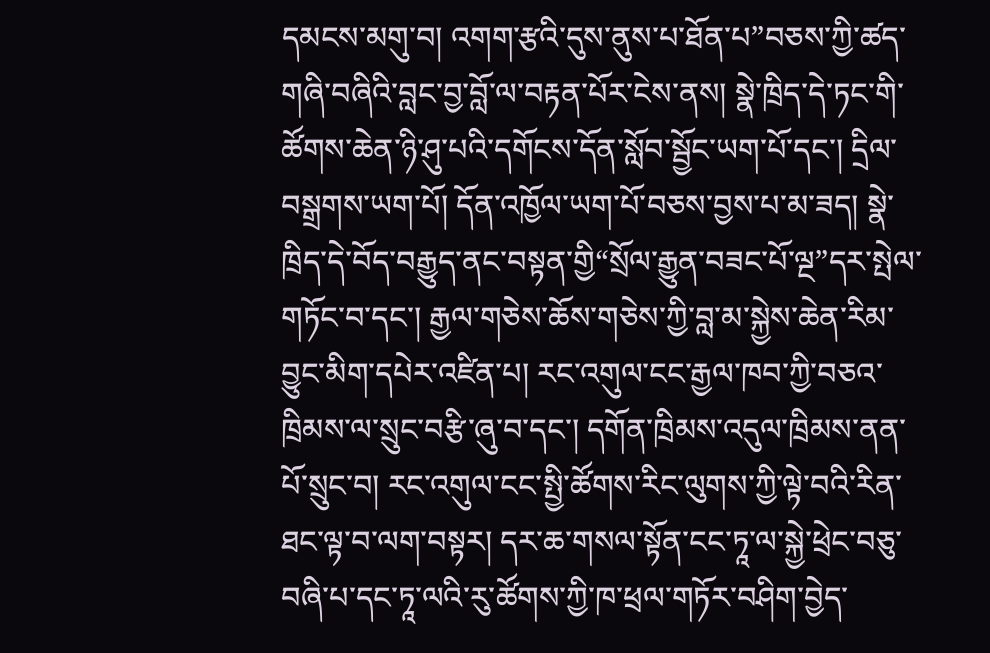དམངས་མགུ་བ། འགག་རྩའི་དུས་ནུས་པ་ཐོན་པ”བཅས་ཀྱི་ཚད་གཞི་བཞིའི་བླང་བྱ་བློ་ལ་བརྟན་པོར་ངེས་ནས། སྣེ་ཁྲིད་དེ་ཏང་གི་ཚོགས་ཆེན་ཉི་ཤུ་པའི་དགོངས་དོན་སློབ་སྦྱོང་ཡག་པོ་དང་། དྲིལ་བསྒྲགས་ཡག་པོ། དོན་འཁྱོལ་ཡག་པོ་བཅས་བྱས་པ་མ་ཟད། སྣེ་ཁྲིད་དེ་བོད་བརྒྱུད་ནང་བསྟན་གྱི“སྲོལ་རྒྱུན་བཟང་པོ་ལྔ”དར་སྤེལ་གཏོང་བ་དང་། རྒྱལ་གཅེས་ཆོས་གཅེས་ཀྱི་བླ་མ་སྐྱེས་ཆེན་རིམ་བྱུང་མིག་དཔེར་འཛིན་པ། རང་འགུལ་ངང་རྒྱལ་ཁབ་ཀྱི་བཅའ་ཁྲིམས་ལ་སྲུང་བརྩི་ཞུ་བ་དང་། དགོན་ཁྲིམས་འདུལ་ཁྲིམས་ནན་པོ་སྲུང་བ། རང་འགུལ་ངང་སྤྱི་ཚོགས་རིང་ལུགས་ཀྱི་ལྟེ་བའི་རིན་ཐང་ལྟ་བ་ལག་བསྟར། དར་ཆ་གསལ་སྟོན་ངང་ཏཱ་ལ་སྐྱེ་ཕྲེང་བཅུ་བཞི་པ་དང་ཏཱ་ལའི་རུ་ཚོགས་ཀྱི་ཁ་ཕྲལ་གཏོར་བཤིག་བྱེད་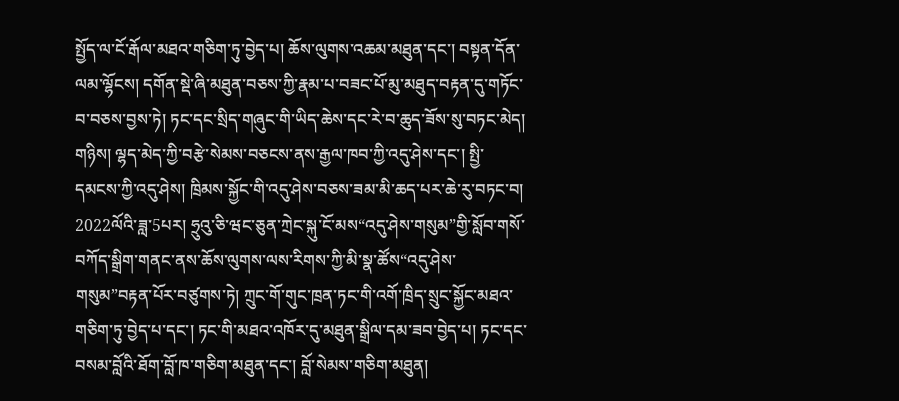སྤྱོད་ལ་ངོ་རྒོལ་མཐའ་གཅིག་ཏུ་བྱེད་པ། ཆོས་ལུགས་འཆམ་མཐུན་དང་། བསྟན་དོན་ལམ་ལྷོངས། དགོན་སྡེ་ཞི་མཐུན་བཅས་ཀྱི་རྣམ་པ་བཟང་པོ་མུ་མཐུད་བརྟན་དུ་གཏོང་བ་བཅས་བྱས་ཏེ། ཏང་དང་སྲིད་གཞུང་གི་ཡིད་ཆེས་དང་རེ་བ་ཆུད་ཟོས་སུ་བཏང་མེད།
གཉིས། ལྷད་མེད་ཀྱི་བརྩེ་སེམས་བཅངས་ནས་རྒྱལ་ཁབ་ཀྱི་འདུ་ཤེས་དང་། སྤྱི་དམངས་ཀྱི་འདུ་ཤེས། ཁྲིམས་སྐྱོང་གི་འདུ་ཤེས་བཅས་ཟམ་མི་ཆད་པར་ཆེ་རུ་བཏང་བ།
2022ལོའི་ཟླ་5པར། ཧྲུའུ་ཅི་ཝང་ཅུན་ཀྲེང་སྐུ་ངོ་མས“འདུ་ཤེས་གསུམ”གྱི་སློབ་གསོ་བཀོད་སྒྲིག་གནང་ནས་ཆོས་ལུགས་ལས་རིགས་ཀྱི་མི་སྣ་ཚོས“འདུ་ཤེས་གསུམ”བརྟན་པོར་བཙུགས་ཏེ། ཀྲུང་གོ་གུང་ཁྲན་ཏང་གི་འགོ་ཁྲིད་སྲུང་སྐྱོང་མཐའ་གཅིག་ཏུ་བྱེད་པ་དང་། ཏང་གི་མཐའ་འཁོར་དུ་མཐུན་སྒྲིལ་དམ་ཟབ་བྱེད་པ། ཏང་དང་བསམ་བློའི་ཐོག་བློ་ཁ་གཅིག་མཐུན་དང་། བློ་སེམས་གཅིག་མཐུན།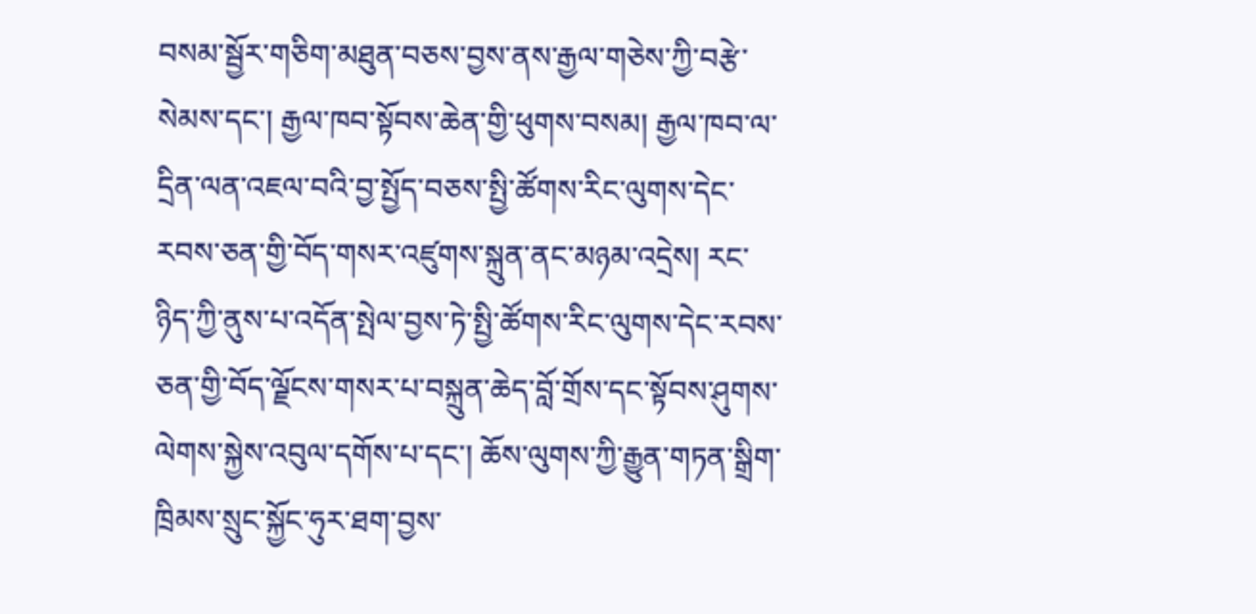བསམ་སྦྱོར་གཅིག་མཐུན་བཅས་བྱས་ནས་རྒྱལ་གཅེས་ཀྱི་བརྩེ་སེམས་དང་། རྒྱལ་ཁབ་སྟོབས་ཆེན་གྱི་ཕུགས་བསམ། རྒྱལ་ཁབ་ལ་དྲིན་ལན་འཇལ་བའི་བྱ་སྤྱོད་བཅས་སྤྱི་ཚོགས་རིང་ལུགས་དེང་རབས་ཅན་གྱི་བོད་གསར་འཛུགས་སྐྲུན་ནང་མཉམ་འདྲེས། རང་ཉིད་ཀྱི་ནུས་པ་འདོན་སྤེལ་བྱས་ཏེ་སྤྱི་ཚོགས་རིང་ལུགས་དེང་རབས་ཅན་གྱི་བོད་ལྗོངས་གསར་པ་བསྐྲུན་ཆེད་བློ་གྲོས་དང་སྟོབས་ཤུགས་ལེགས་སྐྱེས་འབུལ་དགོས་པ་དང་། ཆོས་ལུགས་ཀྱི་རྒྱུན་གཏན་སྒྲིག་ཁྲིམས་སྲུང་སྐྱོང་ཧུར་ཐག་བྱས་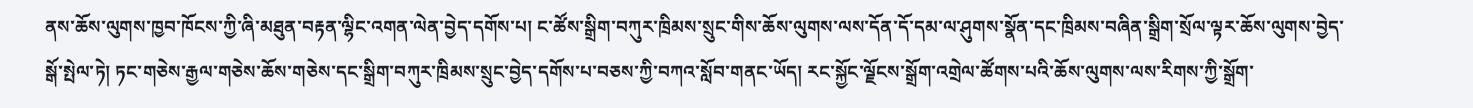ནས་ཆོས་ལུགས་ཁྱབ་ཁོངས་ཀྱི་ཞི་མཐུན་བརྟན་ལྷིང་འགན་ལེན་བྱེད་དགོས་པ། ང་ཚོས་སྒྲིག་བཀུར་ཁྲིམས་སྲུང་གིས་ཆོས་ལུགས་ལས་དོན་དོ་དམ་ལ་ཤུགས་སྣོན་དང་ཁྲིམས་བཞིན་སྒྲིག་སྲོལ་ལྟར་ཆོས་ལུགས་བྱེད་སྒོ་སྤེལ་ཏེ། ཏང་གཅེས་རྒྱལ་གཅེས་ཆོས་གཅེས་དང་སྒྲིག་བཀུར་ཁྲིམས་སྲུང་བྱེད་དགོས་པ་བཅས་ཀྱི་བཀའ་སློབ་གནང་ཡོད། རང་སྐྱོང་ལྗོངས་སྒྲོག་འགྲེལ་ཚོགས་པའི་ཆོས་ལུགས་ལས་རིགས་ཀྱི་སྒྲོག་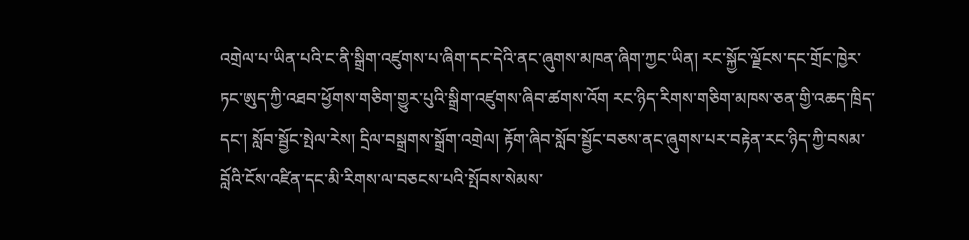འགྲེལ་པ་ཡིན་པའི་ང་ནི་སྒྲིག་འཛུགས་པ་ཞིག་དང་དེའི་ནང་ཞུགས་མཁན་ཞིག་ཀྱང་ཡིན། རང་སྐྱོང་ལྗོངས་དང་གྲོང་ཁྱེར་ཏང་ཨུད་ཀྱི་འཐབ་ཕྱོགས་གཅིག་གྱུར་པུའི་སྒྲིག་འཛུགས་ཞིབ་ཚགས་འོག རང་ཉིད་རིགས་གཅིག་མཁས་ཅན་གྱི་འཆད་ཁྲིད་དང་། སློབ་སྦྱོང་སྤེལ་རེས། དྲིལ་བསྒྲགས་སྒྲོག་འགྲེལ། རྟོག་ཞིབ་སློབ་སྦྱོང་བཅས་ནང་ཞུགས་པར་བརྟེན་རང་ཉིད་ཀྱི་བསམ་བློའི་ངོས་འཛིན་དང་མི་རིགས་ལ་བཅངས་པའི་སྤོབས་སེམས་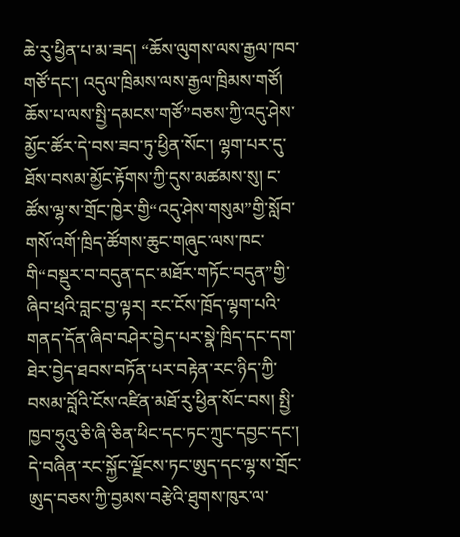ཆེ་རུ་ཕྱིན་པ་མ་ཟད། “ཆོས་ལུགས་ལས་རྒྱལ་ཁབ་གཙོ་དང་། འདུལ་ཁྲིམས་ལས་རྒྱལ་ཁྲིམས་གཙོ། ཆོས་པ་ལས་སྤྱི་དམངས་གཙོ”བཅས་ཀྱི་འདུ་ཤེས་མྱོང་ཚོར་དེ་བས་ཟབ་ཏུ་ཕྱིན་སོང་། ལྷག་པར་དུ་ཐོས་བསམ་མྱོང་རྟོགས་ཀྱི་དུས་མཚམས་སུ། ང་ཚོས་ལྷ་ས་གྲོང་ཁྱེར་གྱི“འདུ་ཤེས་གསུམ”གྱི་སློབ་གསོ་འགོ་ཁྲིད་ཚོགས་ཆུང་གཞུང་ལས་ཁང་གི“བསྡུར་བ་བདུན་དང་མཐོར་གཏོང་བདུན”གྱི་ཞིབ་ཕྲའི་བླང་བྱ་ལྟར། རང་ངོས་ཁྲོད་ལྷག་པའི་གནད་དོན་ཞིབ་བཤེར་བྱེད་པར་སྣེ་ཁྲིད་དང་དག་ཐེར་བྱེད་ཐབས་བཏོན་པར་བརྟེན་རང་ཉིད་ཀྱི་བསམ་བློའི་ངོས་འཛིན་མཐོ་རུ་ཕྱིན་སོང་བས། སྤྱི་ཁྱབ་ཧྲུའུ་ཅི་ཞི་ཅིན་ཕིང་དང་ཏང་ཀྲུང་དབྱང་དང་། དེ་བཞིན་རང་སྐྱོང་ལྗོངས་ཏང་ཨུད་དང་ལྷ་ས་གྲོང་ཨུད་བཅས་ཀྱི་བྱམས་བརྩེའི་ཐུགས་ཁུར་ལ་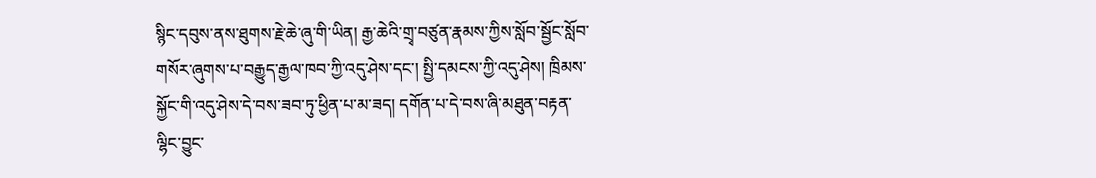སྙིང་དབུས་ནས་ཐུགས་རྗེ་ཆེ་ཞུ་གི་ཡིན། རྒྱ་ཆེའི་གྲྭ་བཙུན་རྣམས་ཀྱིས་སློབ་སྦྱོང་སློབ་གསོར་ཞུགས་པ་བརྒྱུད་རྒྱལ་ཁབ་ཀྱི་འདུ་ཤེས་དང་། སྤྱི་དམངས་ཀྱི་འདུ་ཤེས། ཁྲིམས་སྐྱོང་གི་འདུ་ཤེས་དེ་བས་ཟབ་ཏུ་ཕྱིན་པ་མ་ཟད། དགོན་པ་དེ་བས་ཞི་མཐུན་བརྟན་ལྷིང་བྱུང་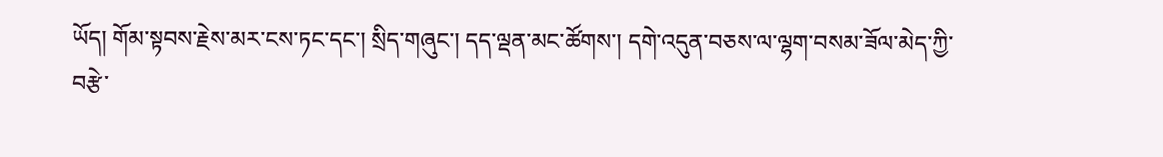ཡོད། གོམ་སྟབས་རྗེས་མར་ངས་ཏང་དང་། སྲིད་གཞུང་། དད་ལྡན་མང་ཚོགས་། དགེ་འདུན་བཅས་ལ་ལྷག་བསམ་ཟོལ་མེད་ཀྱི་བརྩེ་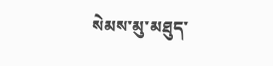སེམས་མུ་མཐུད་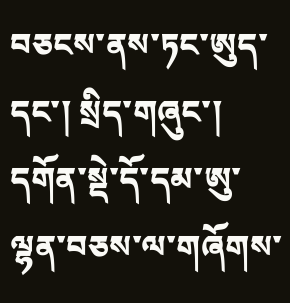བཅངས་ནས་ཏང་ཨུད་དང་། སྲིད་གཞུང་། དགོན་སྡེ་དོ་དམ་ཨུ་ལྷན་བཅས་ལ་གཞོགས་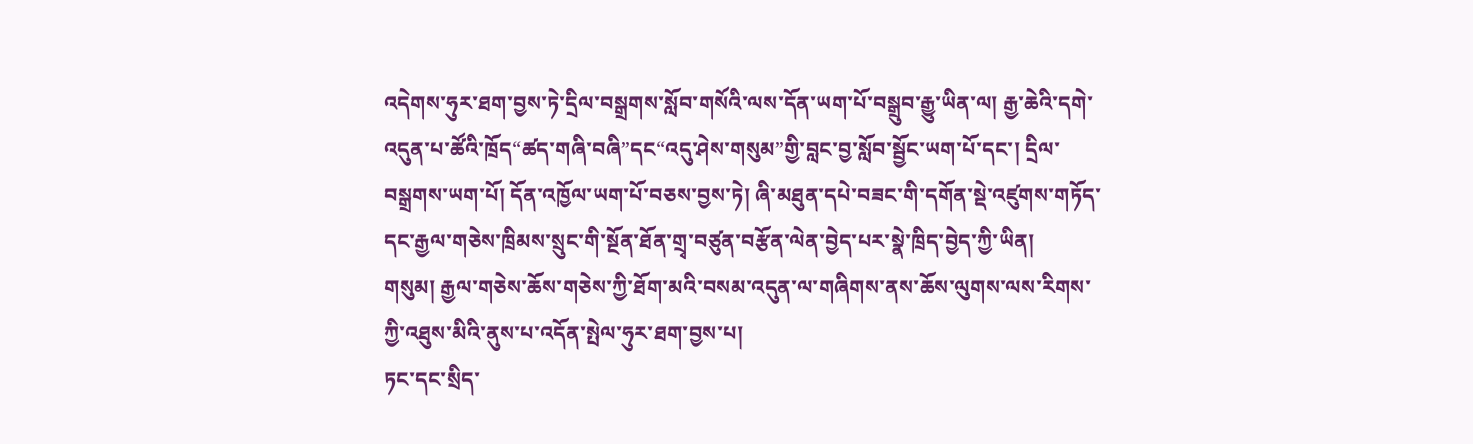འདེགས་ཧུར་ཐག་བྱས་ཏེ་དྲིལ་བསྒྲགས་སློབ་གསོའི་ལས་དོན་ཡག་པོ་བསྒྲུབ་རྒྱུ་ཡིན་ལ། རྒྱ་ཆེའི་དགེ་འདུན་པ་ཚོའི་ཁྲོད“ཚད་གཞི་བཞི”དང“འདུ་ཤེས་གསུམ”གྱི་བླང་བྱ་སློབ་སྦྱོང་ཡག་པོ་དང་། དྲིལ་བསྒྲགས་ཡག་པོ། དོན་འཁྱོལ་ཡག་པོ་བཅས་བྱས་ཏེ། ཞི་མཐུན་དཔེ་བཟང་གི་དགོན་སྡེ་འཛུགས་གཏོད་དང་རྒྱལ་གཅེས་ཁྲིམས་སྲུང་གི་སྔོན་ཐོན་གྲྭ་བཙུན་བརྩོན་ལེན་བྱེད་པར་སྣེ་ཁྲིད་བྱེད་ཀྱི་ཡིན།
གསུམ། རྒྱལ་གཅེས་ཆོས་གཅེས་ཀྱི་ཐོག་མའི་བསམ་འདུན་ལ་གཞིགས་ནས་ཆོས་ལུགས་ལས་རིགས་ཀྱི་འཐུས་མིའི་ནུས་པ་འདོན་སྤེལ་ཧུར་ཐག་བྱས་པ།
ཏང་དང་སྲིད་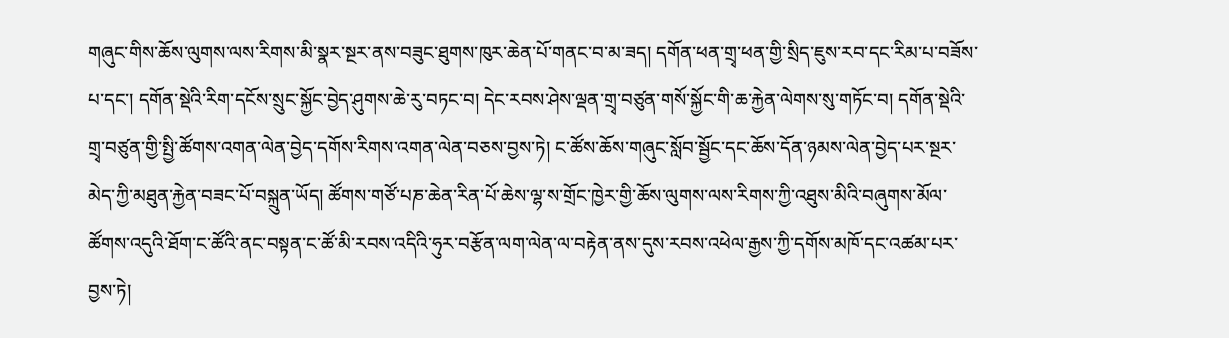གཞུང་གིས་ཆོས་ལུགས་ལས་རིགས་མི་སྣར་སྔར་ནས་བཟུང་ཐུགས་ཁུར་ཆེན་པོ་གནང་བ་མ་ཟད། དགོན་ཕན་གྲྭ་ཕན་གྱི་སྲིད་ཇུས་རབ་དང་རིམ་པ་བཟོས་པ་དང་། དགོན་སྡེའི་རིག་དངོས་སྲུང་སྐྱོང་བྱེད་ཤུགས་ཆེ་རུ་བཏང་བ། དེང་རབས་ཤེས་ལྡན་གྲྭ་བཙུན་གསོ་སྐྱོང་གི་ཆ་རྐྱེན་ལེགས་སུ་གཏོང་བ། དགོན་སྡེའི་གྲྭ་བཙུན་གྱི་སྤྱི་ཚོགས་འགན་ལེན་བྱེད་དགོས་རིགས་འགན་ལེན་བཅས་བྱས་ཏེ། ང་ཚོས་ཆོས་གཞུང་སློབ་སྦྱོང་དང་ཆོས་དོན་ཉམས་ལེན་བྱེད་པར་སྔར་མེད་ཀྱི་མཐུན་རྐྱེན་བཟང་པོ་བསྐྲུན་ཡོད། ཚོགས་གཙོ་པཎ་ཆེན་རིན་པོ་ཆེས་ལྷ་ས་གྲོང་ཁྱེར་གྱི་ཆོས་ལུགས་ལས་རིགས་ཀྱི་འཐུས་མིའི་བཞུགས་མོལ་ཚོགས་འདུའི་ཐོག་ང་ཚོའི་ནང་བསྟན་ང་ཚོ་མི་རབས་འདིའི་ཧུར་བརྩོན་ལག་ལེན་ལ་བརྟེན་ནས་དུས་རབས་འཕེལ་རྒྱས་ཀྱི་དགོས་མཁོ་དང་འཚམ་པར་བྱས་ཏེ།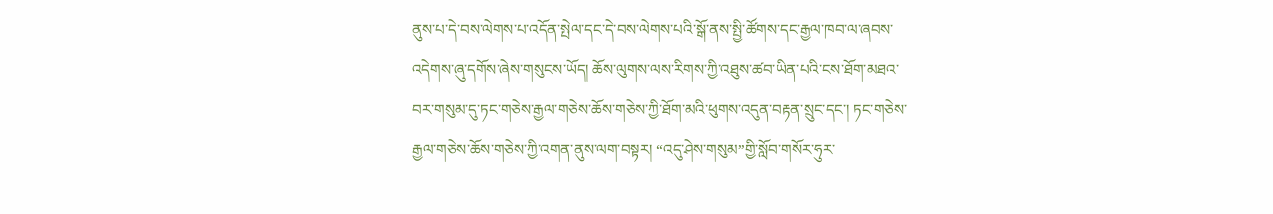ནུས་པ་དེ་བས་ལེགས་པ་འདོན་སྤེལ་དང་དེ་བས་ལེགས་པའི་སྒོ་ནས་སྤྱི་ཚོགས་དང་རྒྱལ་ཁབ་ལ་ཞབས་འདེགས་ཞུ་དགོས་ཞེས་གསུངས་ཡོད། ཆོས་ལུགས་ལས་རིགས་ཀྱི་འཐུས་ཚབ་ཡིན་པའི་ངས་ཐོག་མཐའ་བར་གསུམ་དུ་ཏང་གཅེས་རྒྱལ་གཅེས་ཆོས་གཅེས་ཀྱི་ཐོག་མའི་ཕུགས་འདུན་བརྟན་སྲུང་དང་། ཏང་གཅེས་རྒྱལ་གཅེས་ཆོས་གཅེས་ཀྱི་འགན་ནུས་ལག་བསྟར། “འདུ་ཤེས་གསུམ”གྱི་སློབ་གསོར་ཧུར་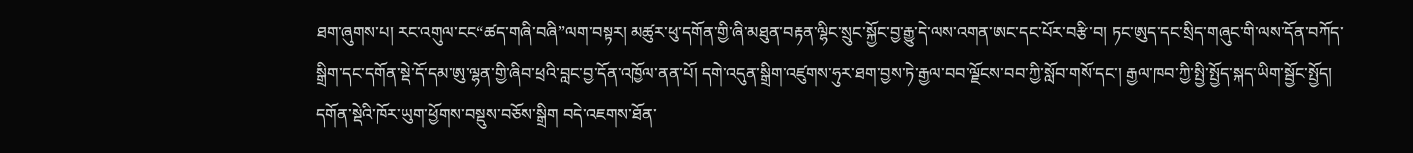ཐག་ཞུགས་པ། རང་འགུལ་ངང“ཚད་གཞི་བཞི”ལག་བསྟར། མཚུར་ཕུ་དགོན་གྱི་ཞི་མཐུན་བརྟན་ལྷིང་སྲུང་སྐྱོང་བྱ་རྒྱུ་དེ་ལས་འགན་ཨང་དང་པོར་བརྩི་བ། ཏང་ཨུད་དང་སྲིད་གཞུང་གི་ལས་དོན་བཀོད་སྒྲིག་དང་དགོན་སྡེ་དོ་དམ་ཨུ་ལྷན་གྱི་ཞིབ་ཕྲའི་བླང་བྱ་དོན་འཁྱོལ་ནན་པོ། དགེ་འདུན་སྒྲིག་འཛུགས་ཧུར་ཐག་བྱས་ཏེ་རྒྱལ་བབ་ལྗོངས་བབ་ཀྱི་སློབ་གསོ་དང་། རྒྱལ་ཁབ་ཀྱི་སྤྱི་སྤྱོད་སྐད་ཡིག་སྦྱོང་སྤྱོད། དགོན་སྡེའི་ཁོར་ཡུག་ཕྱོགས་བསྡུས་བཅོས་སྒྲིག བདེ་འཇགས་ཐོན་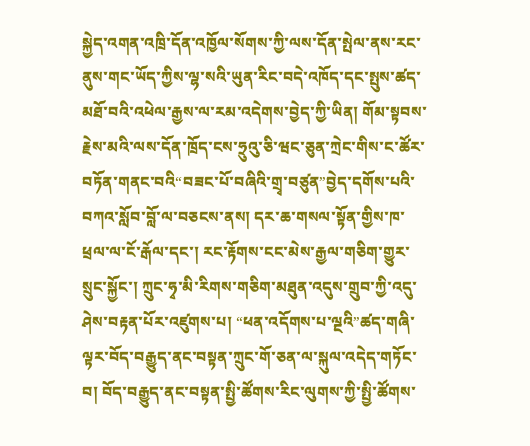སྐྱེད་འགན་འཁྲི་དོན་འཁྱོལ་སོགས་ཀྱི་ལས་དོན་སྤེལ་ནས་རང་ནུས་གང་ཡོད་ཀྱིས་ལྷ་སའི་ཡུན་རིང་བདེ་འཁོད་དང་སྤུས་ཚད་མཐོ་བའི་འཕེལ་རྒྱས་ལ་རམ་འདེགས་བྱེད་ཀྱི་ཡིན། གོམ་སྟབས་རྗེས་མའི་ལས་དོན་ཁྲོད་ངས་ཧྲུའུ་ཅི་ཝང་ཅུན་ཀྲེང་གིས་ང་ཚོར་བཏོན་གནང་བའི“བཟང་པོ་བཞིའི་གྲྭ་བཙུན”བྱེད་དགོས་པའི་བཀའ་སློབ་བློ་ལ་བཅངས་ནས། དར་ཆ་གསལ་སྟོན་གྱིས་ཁ་ཕྲལ་ལ་ངོ་རྒོལ་དང་། རང་རྟོགས་ངང་མེས་རྒྱལ་གཅིག་གྱུར་སྲུང་སྐྱོང་། ཀྲུང་ཧྭ་མི་རིགས་གཅིག་མཐུན་འདུས་གྲུབ་ཀྱི་འདུ་ཤེས་བརྟན་པོར་འཛུགས་པ། “ཕན་འདོགས་པ་ལྔའི”ཚད་གཞི་ལྟར་བོད་བརྒྱུད་ནང་བསྟན་ཀྲུང་གོ་ཅན་ལ་སྐུལ་འདེད་གཏོང་བ། བོད་བརྒྱུད་ནང་བསྟན་སྤྱི་ཚོགས་རིང་ལུགས་ཀྱི་སྤྱི་ཚོགས་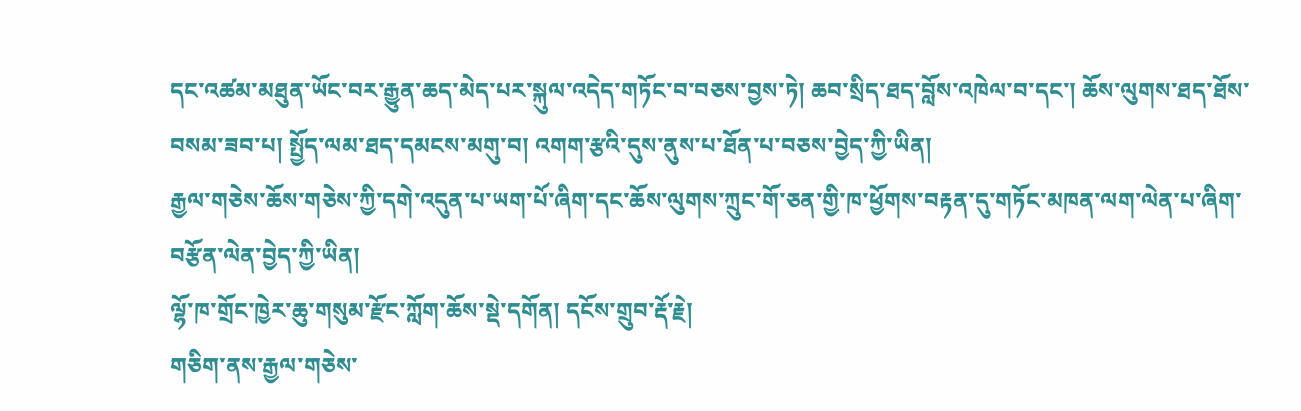དང་འཚམ་མཐུན་ཡོང་བར་རྒྱུན་ཆད་མེད་པར་སྐུལ་འདེད་གཏོང་བ་བཅས་བྱས་ཏེ། ཆབ་སྲིད་ཐད་བློས་འཁེལ་བ་དང་། ཆོས་ལུགས་ཐད་ཐོས་བསམ་ཟབ་པ། སྤྱོད་ལམ་ཐད་དམངས་མགུ་བ། འགག་རྩའི་དུས་ནུས་པ་ཐོན་པ་བཅས་བྱེད་ཀྱི་ཡིན།
རྒྱལ་གཅེས་ཆོས་གཅེས་ཀྱི་དགེ་འདུན་པ་ཡག་པོ་ཞིག་དང་ཆོས་ལུགས་ཀྲུང་གོ་ཅན་གྱི་ཁ་ཕྱོགས་བརྟན་དུ་གཏོང་མཁན་ལག་ལེན་པ་ཞིག་བརྩོན་ལེན་བྱེད་ཀྱི་ཡིན།
ལྷོ་ཁ་གྲོང་ཁྱེར་ཆུ་གསུམ་རྫོང་ཀློག་ཆོས་སྡེ་དགོན། དངོས་གྲུབ་རྡོ་རྗེ།
གཅིག་ནས་རྒྱལ་གཅེས་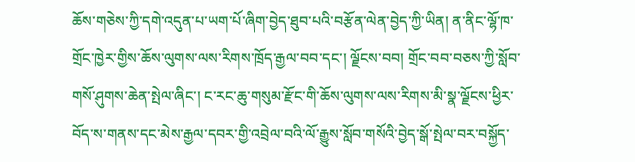ཆོས་གཅེས་ཀྱི་དགེ་འདུན་པ་ཡག་པོ་ཞིག་བྱེད་ཐུབ་པའི་བརྩོན་ལེན་བྱེད་ཀྱི་ཡིན། ན་ནིང་ལྷོ་ཁ་གྲོང་ཁྱེར་གྱིས་ཆོས་ལུགས་ལས་རིགས་ཁྲོད་རྒྱལ་བབ་དང་། ལྗོངས་བབ། གྲོང་བབ་བཅས་ཀྱི་སློབ་གསོ་ཤུགས་ཆེན་སྤེལ་ཞིང་། ང་རང་ཆུ་གསུམ་རྫོང་གི་ཆོས་ལུགས་ལས་རིགས་མི་སྣ་ལྗོངས་ཕྱིར་བོད་ས་གནས་དང་མེས་རྒྱལ་དབར་གྱི་འབྲེལ་བའི་ལོ་རྒྱུས་སློབ་གསོའི་བྱེད་སྒོ་སྤེལ་བར་བསྐྱོད་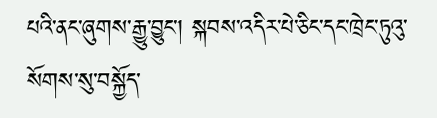པའི་ནང་ཞུགས་རྒྱུ་བྱུང་། སྐབས་འདིར་པེ་ཅིང་དང་ཁྲེང་ཏུའུ་སོགས་སུ་བསྐྱོད་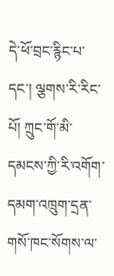དེ་ཕོ་བྲང་རྙིང་པ་དང་། ལྕགས་རི་རིང་པོ། ཀྲུང་གོ་མི་དམངས་ཀྱི་རི་འགོག་དམག་འཁྲུག་དྲན་གསོ་ཁང་སོགས་ལ་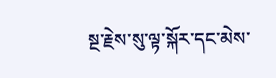སྔ་རྗེས་སུ་ལྟ་སྐོར་དང་མེས་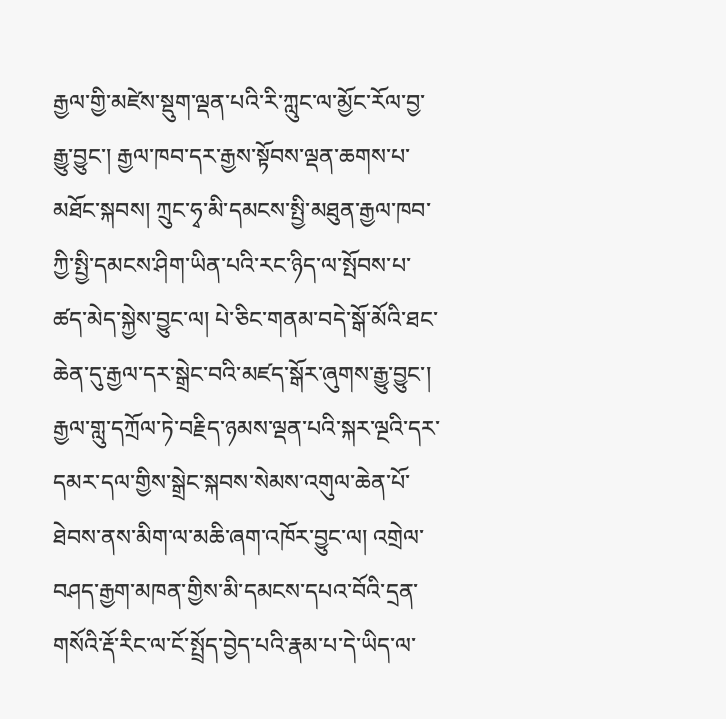རྒྱལ་གྱི་མཛེས་སྡུག་ལྡན་པའི་རི་ཀླུང་ལ་མྱོང་རོལ་བྱ་རྒྱུ་བྱུང་། རྒྱལ་ཁབ་དར་རྒྱས་སྟོབས་ལྡན་ཆགས་པ་མཐོང་སྐབས། ཀྲུང་ཧྭ་མི་དམངས་སྤྱི་མཐུན་རྒྱལ་ཁབ་ཀྱི་སྤྱི་དམངས་ཤིག་ཡིན་པའི་རང་ཉིད་ལ་སྤོབས་པ་ཚད་མེད་སྐྱེས་བྱུང་ལ། པེ་ཅིང་གནམ་བདེ་སྒོ་མོའི་ཐང་ཆེན་དུ་རྒྱལ་དར་སྒྲེང་བའི་མཛད་སྒོར་ཞུགས་རྒྱུ་བྱུང་། རྒྱལ་གླུ་དཀྲོལ་ཏེ་བརྗིད་ཉམས་ལྡན་པའི་སྐར་ལྔའི་དར་དམར་དལ་གྱིས་སྒྲེང་སྐབས་སེམས་འགུལ་ཆེན་པོ་ཐེབས་ནས་མིག་ལ་མཆི་ཞག་འཁོར་བྱུང་ལ། འགྲེལ་བཤད་རྒྱག་མཁན་གྱིས་མི་དམངས་དཔའ་བོའི་དྲན་གསོའི་རྡོ་རིང་ལ་ངོ་སྤྲོད་བྱེད་པའི་རྣམ་པ་དེ་ཡིད་ལ་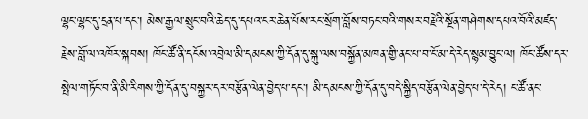ལྷང་ལྷང་དུ་དྲན་པ་དང་། མེས་རྒྱལ་སྲུང་བའི་ཆེད་དུ་དཔའ་ངར་ཆེན་པོས་རང་སྲོག་བློས་བཏང་བའི་གསར་བརྗེའི་སྔོན་གཤེགས་དཔའ་བོའི་མཛད་རྗེས་བློ་ལ་འཁོར་སྐབས། ཁོང་ཚོ་ནི་དངོས་འབྲེལ་མི་དམངས་ཀྱི་དོན་དུ་སྐུ་ལས་བསྐྱོན་མཁན་གྱི་ནང་པ་བ་ངོ་མ་དེ་རེད་སྙམ་བྱུང་ལ། ཁོང་ཚོས་དར་སྤེལ་གཏོང་བ་ནི་མི་རིགས་ཀྱི་དོན་དུ་བསྐྱར་དར་བརྩོན་ལེན་བྱེད་པ་དང་། མི་དམངས་ཀྱི་དོན་དུ་བདེ་སྐྱིད་བརྩོན་ལེན་བྱེད་པ་དེ་རེད། ང་ཚོ་ནང་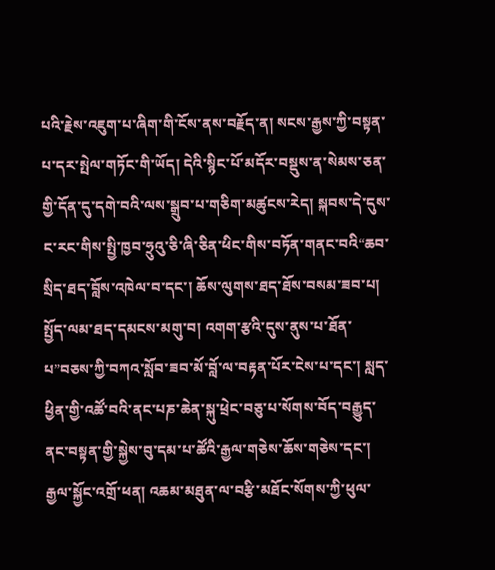པའི་རྗེས་འཇུག་པ་ཞིག་གི་ངོས་ནས་བརྗོད་ན། སངས་རྒྱས་ཀྱི་བསྟན་པ་དར་སྤེལ་གཏོང་གི་ཡོད། དེའི་སྙིང་པོ་མདོར་བསྡུས་ན་སེམས་ཅན་གྱི་དོན་དུ་དགེ་བའི་ལས་སྒྲུབ་པ་གཅིག་མཚུངས་རེད། སྐབས་དེ་དུས་ང་རང་གིས་སྤྱི་ཁྱབ་ཧྲུའུ་ཅི་ཞི་ཅིན་ཕིང་གིས་བཏོན་གནང་བའི“ཆབ་སྲིད་ཐད་བློས་འཁེལ་བ་དང་། ཆོས་ལུགས་ཐད་ཐོས་བསམ་ཟབ་པ། སྤྱོད་ལམ་ཐད་དམངས་མགུ་བ། འགག་རྩའི་དུས་ནུས་པ་ཐོན་པ”བཅས་ཀྱི་བཀའ་སློབ་ཟབ་མོ་བློ་ལ་བརྟན་པོར་ངེས་པ་དང་། སླད་ཕྱིན་གྱི་འཚོ་བའི་ནང་པཎ་ཆེན་སྐུ་ཕྲེང་བཅུ་པ་སོགས་བོད་བརྒྱུད་ནང་བསྟན་གྱི་སྐྱེས་བུ་དམ་པ་ཚོའི་རྒྱལ་གཅེས་ཆོས་གཅེས་དང་། རྒྱལ་སྐྱོང་འགྲོ་ཕན། འཆམ་མཐུན་ལ་བརྩི་མཐོང་སོགས་ཀྱི་ཕུལ་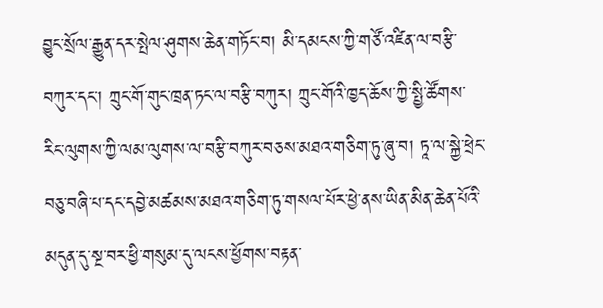བྱུང་སྲོལ་རྒྱུན་དར་སྤེལ་ཤུགས་ཆེན་གཏོང་བ། མི་དམངས་ཀྱི་གཙོ་འཛིན་ལ་བརྩི་བཀུར་དང་། ཀྲུང་གོ་གུང་ཁྲན་ཏང་ལ་བརྩི་བཀུར། ཀྲུང་གོའི་ཁྱད་ཆོས་ཀྱི་སྤྱི་ཚོགས་རིང་ལུགས་ཀྱི་ལམ་ལུགས་ལ་བརྩི་བཀུར་བཅས་མཐའ་གཅིག་ཏུ་ཞུ་བ། ཏཱ་ལ་སྐྱེ་ཕྲེང་བཅུ་བཞི་པ་དང་དབྱེ་མཚམས་མཐའ་གཅིག་ཏུ་གསལ་པོར་ཕྱེ་ནས་ཡིན་མིན་ཆེན་པོའི་མདུན་དུ་སྔ་བར་ཕྱི་གསུམ་དུ་ལངས་ཕྱོགས་བརྟན་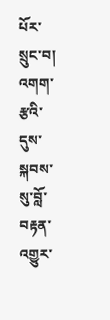པོར་སྲུང་བ། འགག་རྩའི་དུས་སྐབས་སུ་བློ་བརྟན་འགྱུར་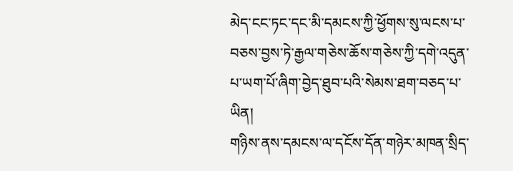མེད་ངང་ཏང་དང་མི་དམངས་ཀྱི་ཕྱོགས་སུ་ལངས་པ་བཅས་བྱས་ཏེ་རྒྱལ་གཅེས་ཆོས་གཅེས་ཀྱི་དགེ་འདུན་པ་ཡག་པོ་ཞིག་བྱེད་ཐུབ་པའི་སེམས་ཐག་བཅད་པ་ཡིན།
གཉིས་ནས་དམངས་ལ་དངོས་དོན་གཉེར་མཁན་སྲིད་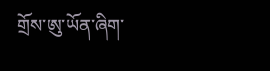གྲོས་ཨུ་ཡོན་ཞིག་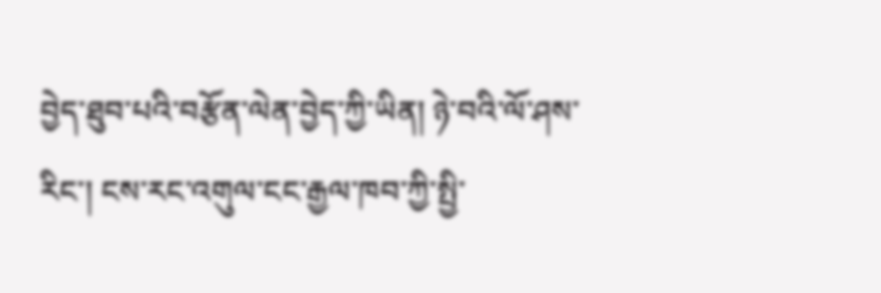བྱེད་ཐུབ་པའི་བརྩོན་ལེན་བྱེད་ཀྱི་ཡིན། ཉེ་བའི་ལོ་ཤས་རིང་། ངས་རང་འགུལ་ངང་རྒྱལ་ཁབ་ཀྱི་སྤྱི་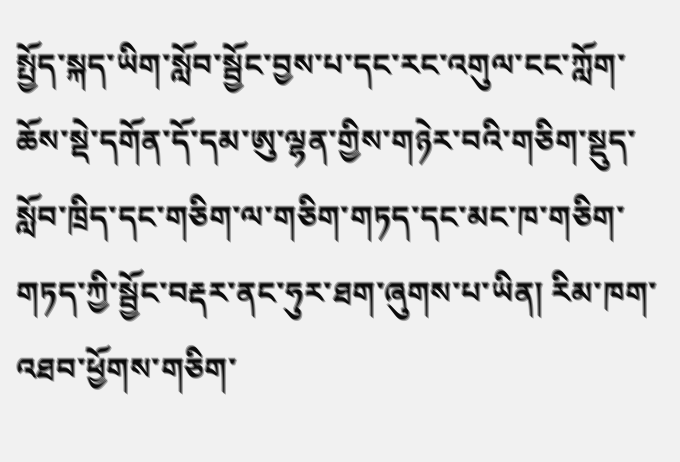སྤྱོད་སྐད་ཡིག་སློབ་སྦྱོང་བྱས་པ་དང་རང་འགུལ་ངང་ཀློག་ཆོས་སྡེ་དགོན་དོ་དམ་ཨུ་ལྷན་གྱིས་གཉེར་བའི་གཅིག་སྡུད་སློབ་ཁྲིད་དང་གཅིག་ལ་གཅིག་གཏད་དང་མང་ཁ་གཅིག་གཏད་ཀྱི་སྦྱོང་བརྡར་ནང་ཧུར་ཐག་ཞུགས་པ་ཡིན། རིམ་ཁག་འཐབ་ཕྱོགས་གཅིག་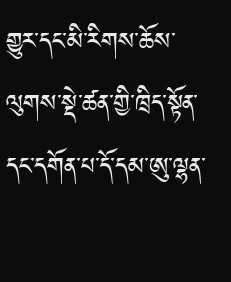གྱུར་དང་མི་རིགས་ཆོས་ལུགས་སྡེ་ཚན་གྱི་ཁྲིད་སྟོན་དང་དགོན་པ་དོ་དམ་ཨུ་ལྷན་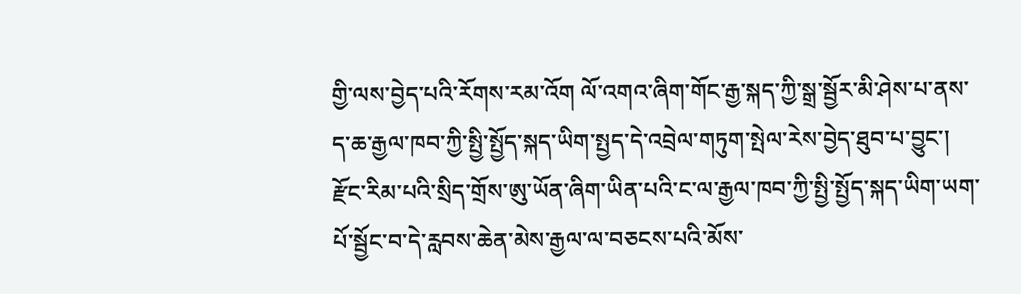གྱི་ལས་བྱེད་པའི་རོགས་རམ་འོག ལོ་འགའ་ཞིག་གོང་རྒྱ་སྐད་ཀྱི་སྒྲ་སྦྱོར་མི་ཤེས་པ་ནས་ད་ཆ་རྒྱལ་ཁབ་ཀྱི་སྤྱི་སྤྱོད་སྐད་ཡིག་སྤྱད་དེ་འབྲེལ་གཏུག་སྤེལ་རེས་བྱེད་ཐུབ་པ་བྱུང་། རྫོང་རིམ་པའི་སྲིད་གྲོས་ཨུ་ཡོན་ཞིག་ཡིན་པའི་ང་ལ་རྒྱལ་ཁབ་ཀྱི་སྤྱི་སྤྱོད་སྐད་ཡིག་ཡག་པོ་སྦྱོང་བ་དེ་རླབས་ཆེན་མེས་རྒྱལ་ལ་བཅངས་པའི་མོས་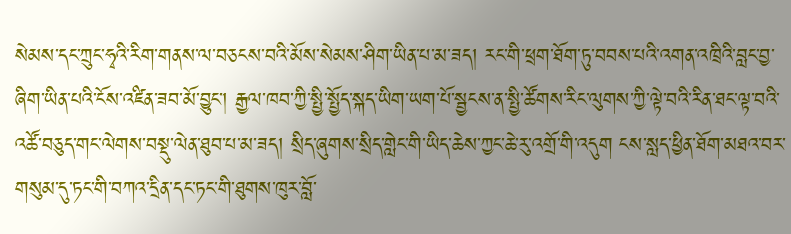སེམས་དང་ཀྲུང་ཧྭའི་རིག་གནས་ལ་བཅངས་བའི་མོས་སེམས་ཤིག་ཡིན་པ་མ་ཟད། རང་གི་ཕྲག་ཐོག་ཏུ་བབས་པའི་འགན་འཁྲིའི་བླང་བྱ་ཞིག་ཡིན་པའི་ངོས་འཛིན་ཟབ་མོ་བྱུང་། རྒྱལ་ཁབ་ཀྱི་སྤྱི་སྤྱོད་སྐད་ཡིག་ཡག་པོ་སྦྱངས་ན་སྤྱི་ཚོགས་རིང་ལུགས་ཀྱི་ལྟེ་བའི་རིན་ཐང་ལྟ་བའི་འཚོ་བཅུད་གང་ལེགས་བསྡུ་ལེན་ཐུབ་པ་མ་ཟད། སྲིད་ཞུགས་སྲིད་གླེང་གི་ཡིད་ཆེས་ཀྱང་ཆེ་རུ་འགྲོ་གི་འདུག ངས་སླད་ཕྱིན་ཐོག་མཐའ་བར་གསུམ་དུ་ཏང་གི་བཀའ་དྲིན་དང་ཏང་གི་ཐུགས་ཁུར་བློ་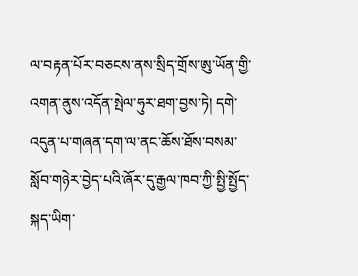ལ་བརྟན་པོར་བཅངས་ནས་སྲིད་གྲོས་ཨུ་ཡོན་གྱི་འགན་ནུས་འདོན་སྤེལ་ཧུར་ཐག་བྱས་ཏེ། དགེ་འདུན་པ་གཞན་དག་ལ་ནང་ཆོས་ཐོས་བསམ་སློབ་གཉེར་བྱེད་པའི་ཞོར་དུ་རྒྱལ་ཁབ་ཀྱི་སྤྱི་སྤྱོད་སྐད་ཡིག་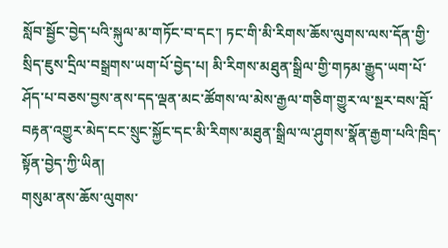སློབ་སྦྱོང་བྱེད་པའི་སྐུལ་མ་གཏོང་བ་དང་། ཏང་གི་མི་རིགས་ཆོས་ལུགས་ལས་དོན་གྱི་སྲིད་ཇུས་དྲིལ་བསྒྲགས་ཡག་པོ་བྱེད་པ། མི་རིགས་མཐུན་སྒྲིལ་གྱི་གཏམ་རྒྱུད་ཡག་པོ་ཤོད་པ་བཅས་བྱས་ནས་དད་ལྡན་མང་ཚོགས་ལ་མེས་རྒྱལ་གཅིག་གྱུར་ལ་སྔར་བས་བློ་བརྟན་འགྱུར་མེད་ངང་སྲུང་སྐྱོང་དང་མི་རིགས་མཐུན་སྒྲིལ་ལ་ཤུགས་སྣོན་རྒྱག་པའི་ཁྲིད་སྟོན་བྱེད་ཀྱི་ཡིན།
གསུམ་ནས་ཆོས་ལུགས་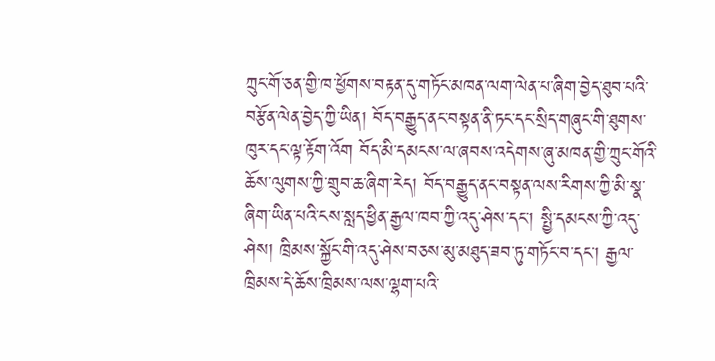ཀྲུང་གོ་ཅན་གྱི་ཁ་ཕྱོགས་བརྟན་དུ་གཏོང་མཁན་ལག་ལེན་པ་ཞིག་བྱེད་ཐུབ་པའི་བརྩོན་ལེན་བྱེད་ཀྱི་ཡིན། བོད་བརྒྱུད་ནང་བསྟན་ནི་ཏང་དང་སྲིད་གཞུང་གི་ཐུགས་ཁུར་དང་ལྟ་རྟོག་འོག བོད་མི་དམངས་ལ་ཞབས་འདེགས་ཞུ་མཁན་གྱི་ཀྲུང་གོའི་ཆོས་ལུགས་ཀྱི་གྲུབ་ཆ་ཞིག་རེད། བོད་བརྒྱུད་ནང་བསྟན་ལས་རིགས་ཀྱི་མི་སྣ་ཞིག་ཡིན་པའི་ངས་སླད་ཕྱིན་རྒྱལ་ཁབ་ཀྱི་འདུ་ཤེས་དང་། སྤྱི་དམངས་ཀྱི་འདུ་ཤེས། ཁྲིམས་སྐྱོང་གི་འདུ་ཤེས་བཅས་མུ་མཐུད་ཟབ་ཏུ་གཏོང་བ་དང་། རྒྱལ་ཁྲིམས་དེ་ཆོས་ཁྲིམས་ལས་ལྷག་པའི་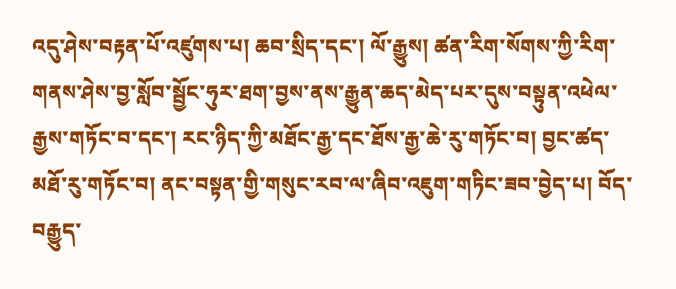འདུ་ཤེས་བརྟན་པོ་འཛུགས་པ། ཆབ་སྲིད་དང་། ལོ་རྒྱུས། ཚན་རིག་སོགས་ཀྱི་རིག་གནས་ཤེས་བྱ་སློབ་སྦྱོང་ཧུར་ཐག་བྱས་ནས་རྒྱུན་ཆད་མེད་པར་དུས་བསྟུན་འཕེལ་རྒྱས་གཏོང་བ་དང་། རང་ཉིད་ཀྱི་མཐོང་རྒྱ་དང་ཐོས་རྒྱ་ཆེ་རུ་གཏོང་བ། བྱང་ཚད་མཐོ་རུ་གཏོང་བ། ནང་བསྟན་གྱི་གསུང་རབ་ལ་ཞིབ་འཇུག་གཏིང་ཟབ་བྱེད་པ། བོད་བརྒྱུད་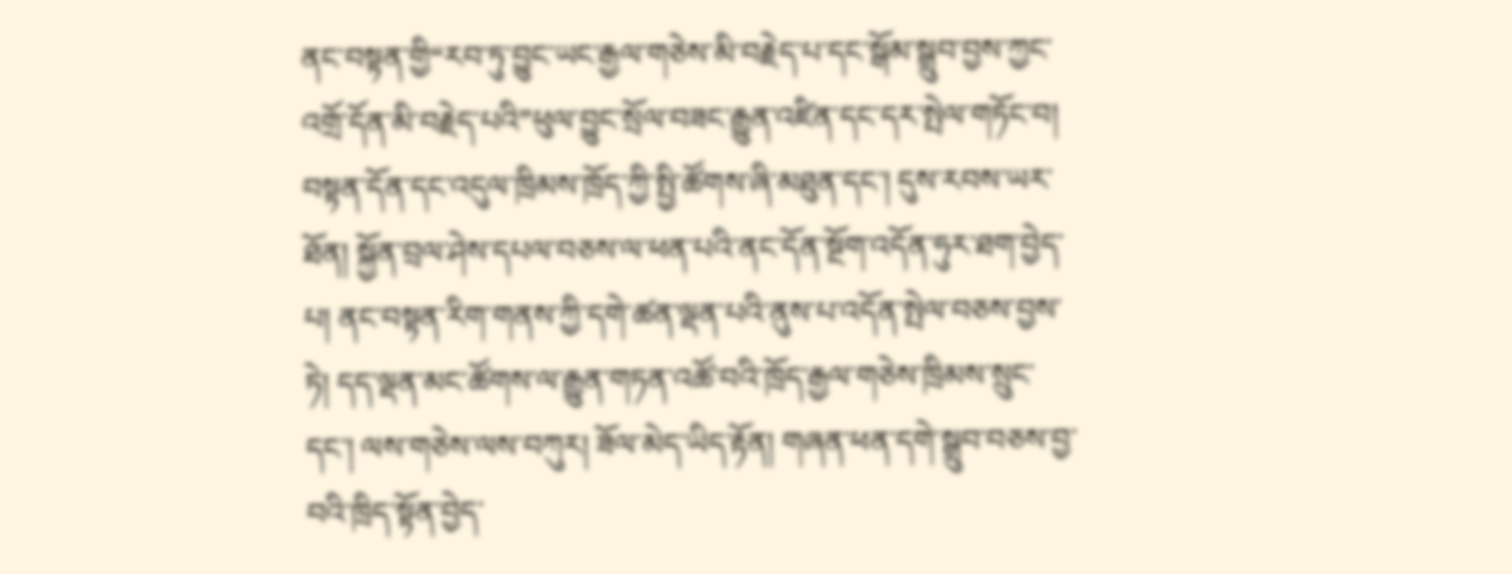ནང་བསྟན་གྱི“རབ་ཏུ་བྱུང་ཡང་རྒྱལ་གཅེས་མི་བརྗེད་པ་དང་སྒོམ་སྒྲུབ་བྱས་ཀྱང་འགྲོ་དོན་མི་བརྗེད་པའི”ཕུལ་བྱུང་སྲོལ་བཟང་རྒྱུན་འཛིན་དང་དར་སྤེལ་གཏོང་བ། བསྟན་དོན་དང་འདུལ་ཁྲིམས་ཁྲོད་ཀྱི་སྤྱི་ཚོགས་ཞི་མཐུན་དང་། དུས་རབས་ཡར་ཐོན། སྐྱོན་བྲལ་ཤེས་དཔལ་བཅས་ལ་ཕན་པའི་ནང་དོན་སྔོག་འདོན་ཧུར་ཐག་བྱེད་པ། ནང་བསྟན་རིག་གནས་ཀྱི་དགེ་ཚན་ལྡན་པའི་ནུས་པ་འདོན་སྤེལ་བཅས་བྱས་ཏེ། དད་ལྡན་མང་ཚོགས་ལ་རྒྱུན་གཏན་འཚོ་བའི་ཁྲོད་རྒྱལ་གཅེས་ཁྲིམས་སྲུང་དང་། ལས་གཅེས་ལས་བཀུར། ཟོལ་མེད་ཡིད་རྟོན། གཞན་ཕན་དགེ་སྒྲུབ་བཅས་བྱ་བའི་ཁྲིད་སྟོན་བྱེད་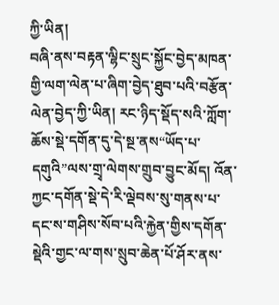ཀྱི་ཡིན།
བཞི་ནས་བརྟན་ལྷིང་སྲུང་སྐྱོང་བྱེད་མཁན་གྱི་ལག་ལེན་པ་ཞིག་བྱེད་ཐུབ་པའི་བརྩོན་ལེན་བྱེད་ཀྱི་ཡིན། རང་ཉིད་སྡོད་སའི་ཀློག་ཆོས་སྡེ་དགོན་དུ་དེ་སྔ་ནས“ཡོད་པ་དགུའི”ལས་གྲྭ་ལེགས་གྲུབ་བྱུང་མོད། འོན་ཀྱང་དགོན་སྡེ་དེ་རི་ལྡེབས་སུ་གནས་པ་དང་ས་གཤིས་སོབ་པའི་རྐྱེན་གྱིས་དགོན་སྡེའི་གྱང་ལ་གས་སྲུབ་ཆེན་པོ་ཤོར་ནས་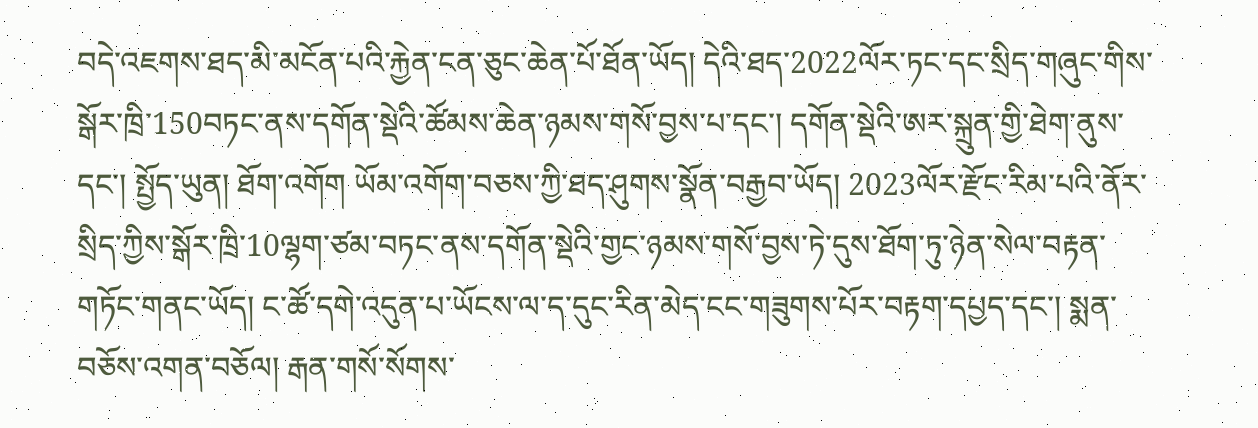བདེ་འཇགས་ཐད་མི་མངོན་པའི་རྐྱེན་ངན་ཅུང་ཆེན་པོ་ཐོན་ཡོད། དེའི་ཐད་2022ལོར་ཏང་དང་སྲིད་གཞུང་གིས་སྒོར་ཁྲི་150བཏང་ནས་དགོན་སྡེའི་ཚོམས་ཆེན་ཉམས་གསོ་བྱས་པ་དང་། དགོན་སྡེའི་ཨར་སྐྲུན་གྱི་ཐེག་ནུས་དང་། སྤྱོད་ཡུན། ཐོག་འགོག ཡོམ་འགོག་བཅས་ཀྱི་ཐད་ཤུགས་སྣོན་བརྒྱབ་ཡོད། 2023ལོར་རྫོང་རིམ་པའི་ནོར་སྲིད་ཀྱིས་སྒོར་ཁྲི་10ལྷག་ཙམ་བཏང་ནས་དགོན་སྡེའི་གྱང་ཉམས་གསོ་བྱས་ཏེ་དུས་ཐོག་ཏུ་ཉེན་སེལ་བརྟན་གཏོང་གནང་ཡོད། ང་ཚོ་དགེ་འདུན་པ་ཡོངས་ལ་ད་དུང་རིན་མེད་ངང་གཟུགས་པོར་བརྟག་དཔྱད་དང་། སྨན་བཅོས་འགན་བཅོལ། རྒན་གསོ་སོགས་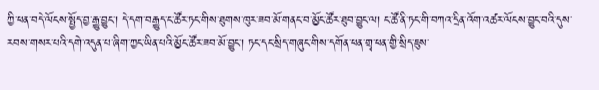ཀྱི་ཕན་བདེ་ལོངས་སྤྱོད་བྱ་རྒྱུ་བྱུང་། དེ་དག་བརྒྱུད་ང་ཚོར་ཏང་གིས་ཐུགས་ཁུར་ཟབ་མོ་གནང་བ་མྱོང་ཚོར་ཐུབ་བྱུང་ལ། ང་ཚོ་ནི་ཏང་གི་བཀའ་དྲིན་འོག་འཚར་ལོངས་བྱུང་བའི་དུས་རབས་གསར་པའི་དགེ་འདུན་པ་ཞིག་ཀྱང་ཡིན་པའི་མྱོང་ཚོར་ཟབ་མོ་བྱུང་། ཏང་དང་སྲིད་གཞུང་གིས་དགོན་ཕན་གྲྭ་ཕན་གྱི་སྲིད་ཇུས་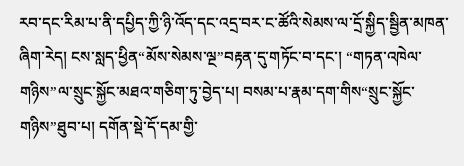རབ་དང་རིམ་པ་ནི་དཔྱིད་ཀྱི་ཉི་འོད་དང་འདྲ་བར་ང་ཚོའི་སེམས་ལ་དྲོ་སྐྱིད་སྦྱིན་མཁན་ཞིག་རེད། ངས་སླད་ཕྱིན“མོས་སེམས་ལྔ”བརྟན་དུ་གཏོང་བ་དང་། “གཏན་འཁེལ་གཉིས”ལ་སྲུང་སྐྱོང་མཐའ་གཅིག་ཏུ་བྱེད་པ། བསམ་པ་རྣམ་དག་གིས“སྲུང་སྐྱོང་གཉིས”ཐུབ་པ། དགོན་སྡེ་དོ་དམ་གྱི་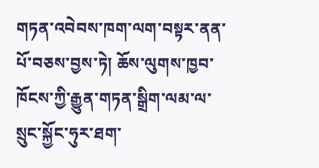གཏན་འབེབས་ཁག་ལག་བསྟར་ནན་པོ་བཅས་བྱས་ཏེ། ཆོས་ལུགས་ཁྱབ་ཁོངས་ཀྱི་རྒྱུན་གཏན་སྒྲིག་ལམ་ལ་སྲུང་སྐྱོང་ཧུར་ཐག་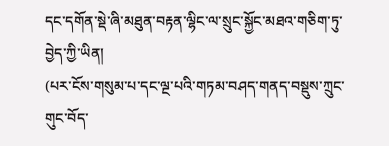དང་དགོན་སྡེ་ཞི་མཐུན་བརྟན་ལྷིང་ལ་སྲུང་སྐྱོང་མཐའ་གཅིག་ཏུ་བྱེད་ཀྱི་ཡིན།
(པར་ངོས་གསུམ་པ་དང་ལྔ་པའི་གཏམ་བཤད་གནད་བསྡུས་ཀྲུང་གུང་བོད་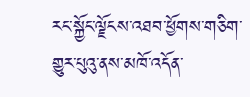རང་སྐྱོང་ལྗོངས་འཐབ་ཕྱོགས་གཅིག་གྱུར་པུའུ་ནས་མཁོ་འདོན་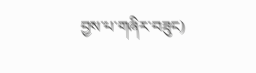བྱས་པ་གཞིར་བཟུང)